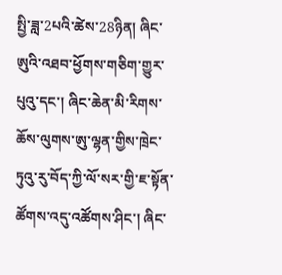སྤྱི་ཟླ་2པའི་ཚེས་28ཉིན། ཞིང་ཨུའི་འཐབ་ཕྱོགས་གཅིག་གྱུར་པུའུ་དང་། ཞིང་ཆེན་མི་རིགས་ཆོས་ལུགས་ཨུ་ལྷན་གྱིས་ཁྲེང་ཏུའུ་རུ་བོད་ཀྱི་ལོ་སར་གྱི་ཇ་སྟོན་ཚོགས་འདུ་འཚོགས་ཤིང་། ཞིང་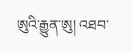ཨུའི་རྒྱུན་ཨུ། འཐབ་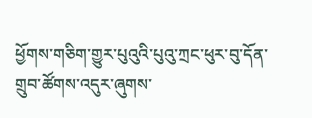ཕྱོགས་གཅིག་གྱུར་པུའུའི་པུའུ་ཀྲང་ཕུར་བུ་དོན་གྲུབ་ཚོགས་འདུར་ཞུགས་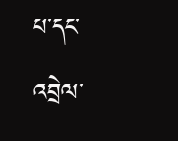པ་དང་འབྲེལ་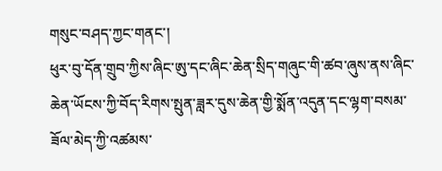གསུང་བཤད་ཀྱང་གནང་།
ཕུར་བུ་དོན་གྲུབ་ཀྱིས་ཞིང་ཨུ་དང་ཞིང་ཆེན་སྲིད་གཞུང་གི་ཚབ་ཞུས་ནས་ཞིང་ཆེན་ཡོངས་ཀྱི་བོད་རིགས་སྤུན་ཟླར་དུས་ཆེན་གྱི་སྨོན་འདུན་དང་ལྷག་བསམ་ཟོལ་མེད་ཀྱི་འཚམས་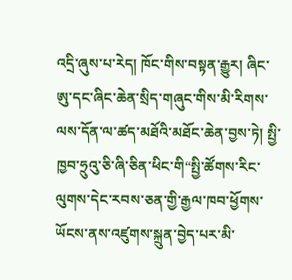འདྲི་ཞུས་པ་རེད། ཁོང་གིས་བསྟན་རྒྱུར། ཞིང་ཨུ་དང་ཞིང་ཆེན་སྲིད་གཞུང་གིས་མི་རིགས་ལས་དོན་ལ་ཚད་མཐོའི་མཐོང་ཆེན་བྱས་ཏེ། སྤྱི་ཁྱབ་ཧྲུའུ་ཅི་ཞི་ཅིན་ཕིང་གི“སྤྱི་ཚོགས་རིང་ལུགས་དེང་རབས་ཅན་གྱི་རྒྱལ་ཁབ་ཕྱོགས་ཡོངས་ནས་འཛུགས་སྐྲུན་བྱེད་པར་མི་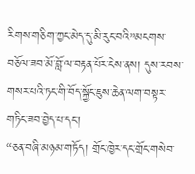རིགས་གཅིག་ཀྱང་མེད་དུ་མི་རུང་བའི”མངགས་བཅོལ་ཟབ་མོ་བློ་ལ་བརྟན་པོར་ངེས་ནས། དུས་རབས་གསར་པའི་ཏང་གི་བོད་སྐྱོང་ཇུས་ཆེན་ལག་བསྟར་གཏིང་ཟབ་བྱེད་པ་དང་།
“ཅན་བཞི་མཉམ་གཏོད། གྲོང་ཁྱེར་དང་གྲོང་གསེབ་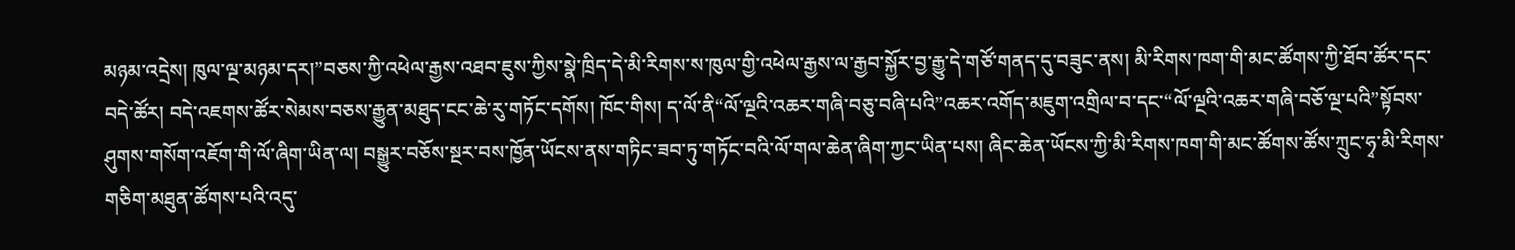མཉམ་འདྲེས། ཁུལ་ལྔ་མཉམ་དར།”བཅས་ཀྱི་འཕེལ་རྒྱས་འཐབ་ཇུས་ཀྱིས་སྣེ་ཁྲིད་དེ་མི་རིགས་ས་ཁུལ་གྱི་འཕེལ་རྒྱས་ལ་རྒྱབ་སྐྱོར་བྱ་རྒྱུ་དེ་གཙོ་གནད་དུ་བཟུང་ནས། མི་རིགས་ཁག་གི་མང་ཚོགས་ཀྱི་ཐོབ་ཚོར་དང་བདེ་ཚོར། བདེ་འཇགས་ཚོར་སེམས་བཅས་རྒྱུན་མཐུད་ངང་ཆེ་རུ་གཏོང་དགོས། ཁོང་གིས། ད་ལོ་ནི“ལོ་ལྔའི་འཆར་གཞི་བཅུ་བཞི་པའི”འཆར་འགོད་མཇུག་འགྲིལ་བ་དང་“ལོ་ལྔའི་འཆར་གཞི་བཅོ་ལྔ་པའི”སྟོབས་ཤུགས་གསོག་འཇོག་གི་ལོ་ཞིག་ཡིན་ལ། བསྒྱུར་བཅོས་སྔར་བས་ཁྱོན་ཡོངས་ནས་གཏིང་ཟབ་ཏུ་གཏོང་བའི་ལོ་གལ་ཆེན་ཞིག་ཀྱང་ཡིན་པས། ཞིང་ཆེན་ཡོངས་ཀྱི་མི་རིགས་ཁག་གི་མང་ཚོགས་ཚོས་ཀྲུང་ཧྭ་མི་རིགས་གཅིག་མཐུན་ཚོགས་པའི་འདུ་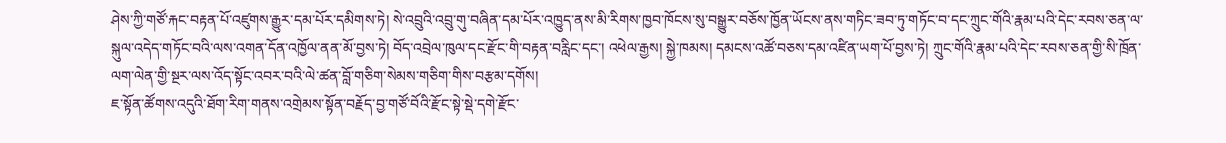ཤེས་ཀྱི་གཙོ་རྐང་བརྟན་པོ་འཛུགས་རྒྱུར་དམ་པོར་དམིགས་ཏེ། སེ་འབྲུའི་འབྲུ་གུ་བཞིན་དམ་པོར་འཁྱུད་ནས་མི་རིགས་ཁྱབ་ཁོངས་སུ་བསྒྱུར་བཅོས་ཁྱོན་ཡོངས་ནས་གཏིང་ཟབ་ཏུ་གཏོང་བ་དང་ཀྲུང་གོའི་རྣམ་པའི་དེང་རབས་ཅན་ལ་སྐུལ་འདེད་གཏོང་བའི་ལས་འགན་དོན་འཁྱོལ་ནན་མོ་བྱས་ཏེ། བོད་འབྲེལ་ཁུལ་དང་རྫོང་གི་བརྟན་བརླིང་དང་། འཕེལ་རྒྱས། སྐྱེ་ཁམས། དམངས་འཚོ་བཅས་དམ་འཛིན་ཡག་པོ་བྱས་ཏེ། ཀྲུང་གོའི་རྣམ་པའི་དེང་རབས་ཅན་གྱི་སི་ཁྲོན་ལག་ལེན་གྱི་སྔར་ལས་འོད་སྟོང་འབར་བའི་ལེ་ཚན་བློ་གཅིག་སེམས་གཅིག་གིས་བརྩམ་དགོས།
ཇ་སྟོན་ཚོགས་འདུའི་ཐོག་རིག་གནས་འགྲེམས་སྟོན་བརྗོད་བྱ་གཙོ་བོའི་རྫོང་སྟེ་སྡེ་དགེ་རྫོང་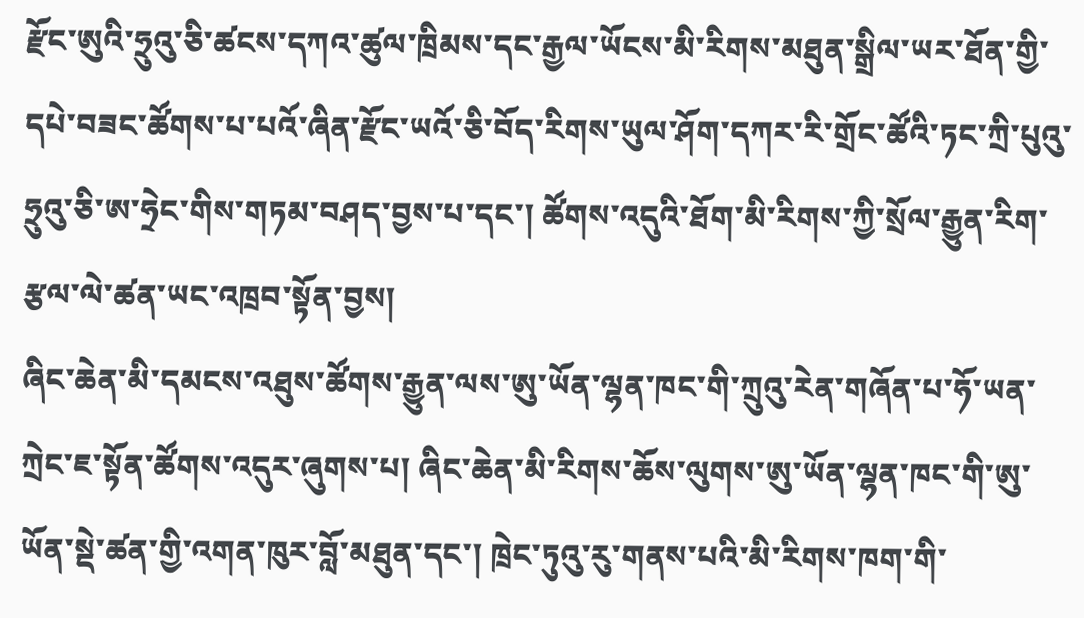རྫོང་ཨུའི་ཧྲུའུ་ཅི་ཚངས་དཀའ་ཚུལ་ཁྲིམས་དང་རྒྱལ་ཡོངས་མི་རིགས་མཐུན་སྒྲིལ་ཡར་ཐོན་གྱི་དཔེ་བཟང་ཚོགས་པ་པའོ་ཞིན་རྫོང་ཡའོ་ཅི་བོད་རིགས་ཡུལ་ཤོག་དཀར་རི་གྲོང་ཚོའི་ཏང་ཀྲི་པུའུ་ཧྲུའུ་ཅི་ཨ་ཧྲེང་གིས་གཏམ་བཤད་བྱས་པ་དང་། ཚོགས་འདུའི་ཐོག་མི་རིགས་ཀྱི་སྲོལ་རྒྱུན་རིག་རྩལ་ལེ་ཚན་ཡང་འཁྲབ་སྟོན་བྱས།
ཞིང་ཆེན་མི་དམངས་འཐུས་ཚོགས་རྒྱུན་ལས་ཨུ་ཡོན་ལྷན་ཁང་གི་ཀྲུའུ་རེན་གཞོན་པ་ཧོ་ཡན་ཀྲེང་ཇ་སྟོན་ཚོགས་འདུར་ཞུགས་པ། ཞིང་ཆེན་མི་རིགས་ཆོས་ལུགས་ཨུ་ཡོན་ལྷན་ཁང་གི་ཨུ་ཡོན་སྡེ་ཚན་གྱི་འགན་ཁུར་བློ་མཐུན་དང་། ཁྲེང་ཏུའུ་རུ་གནས་པའི་མི་རིགས་ཁག་གི་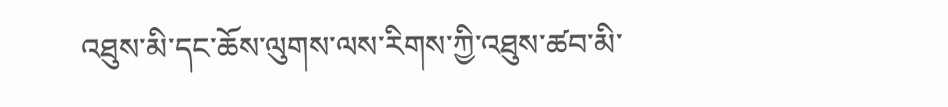འཐུས་མི་དང་ཆོས་ལུགས་ལས་རིགས་ཀྱི་འཐུས་ཚབ་མི་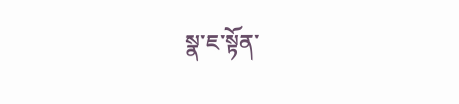སྣ་ཇ་སྟོན་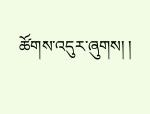ཚོགས་འདུར་ཞུགས། །